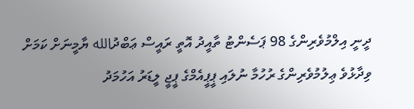ދީނީ އިލްމުވެރިންގެ 98 ޕަސެންޓު ތާއީދު އޮތީ ރައީސް ޢަބްދުالله ޔާމީނަށް ކަމަށް ވިދާޅުވެ ޢިލުމުވެރިންގެ ރުހުމާ ނުލައި ޕީޕީއެމްގެ ޕީޖީ ލީޑަރު އަހުމަދު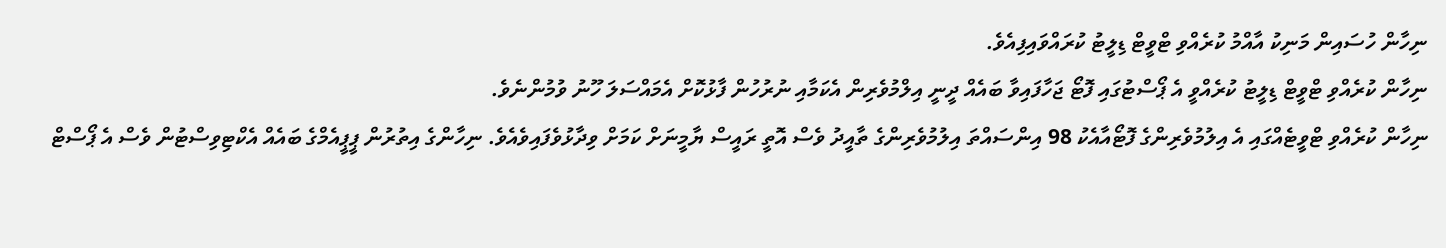ނިހާން ހުސައިން މަނިކު އާއްމު ކުރެއްވި ޓްވީޓް ޑިލީޓު ކުރައްވައިފިއެވެ.
ނިހާން ކުރެއްވި ޓްވީޓް ޑިލީޓު ކުރެއްވީ އެ ޕޯސްޓުގައި ފޮޓޯ ޖަހާފައިވާ ބައެއް ދީނީ އިލްމުވެރިން އެކަމާއި ނުރުހުން ފާޅުކޮށް އެމައްސަލަ ހޫނު ވުމުންނެވެ.
ނިހާން ކުރެއްވި ޓްވީޓެއްގައި އެ އިލުމުވެރިންގެ ފޮޓޯއާއެކު 98 އިންސައްތަ އިލުމުވެރިންގެ ތާއީދު ވެސް އޮތީ ރައީސް ޔާމީނަށް ކަމަށް ވިދާޅުވެފައިވެއެވެ. ނިހާންގެ އިތުރުން ޕީޕީއެމްގެ ބައެއް އެކްޓިވިސްޓުން ވެސް އެ ޕޯސްޓް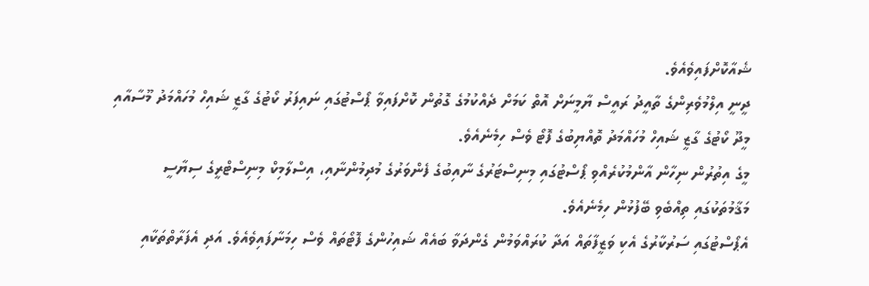ޝެއާކޮށްފައިވެއެވެ.
ދީނީ އިލްމުވެރިންގެ ތާއީދު ރައީސް ޔާމީނަށް އޮތް ކަމަށް ދެއްކުމުގެ ގޮތުން ކޮށްފައިވާ ޕޯސްޓުގައި ނައިފަރު ކޯޓުގެ ގާޒީ ޝައިހް މުހައްމަދު މޫސާއާއި މީދޫ ކޯޓުގެ ގާޒީ ޝައިހް މުހައްމަދު ތޮއްޔިބުގެ ފޮޓޯ ވެސް ހިމެނެއެވެ.
މީގެ އިތުރުން ނިހާން އާންމުކުރެއްވި ޕޯސްޓުގައި މިނިސްޓަރުގެ ނާއިބުގެ ފެންވަރުގެ މުދިމުންނާއި، އިސްލާމިކް މިނިސްޓްރީގެ ސިޔާސީ މަޤާމުތަކުގައި ތިއްބެވި ބޭފުޅުން ހިމެނެއެވެ.
އެޕޯސްޓުގައި ސަރުކާރުގެ އެކި ވަޒީފާތައް އަދާ ކުރައްވަމުން ގެންދަވާ ބައެއް ޝައިހުންގެ ފޮޓޯތައް ވެސް ހިމަނާފައިވެއެވެ. އަދި އެފަރާތްތަކާއި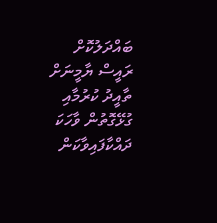ބައްދަލުކޮށް ރައީސް ޔާމީނަށް ތާއީދު ކުރުމާއި ގުޅޭގޮތުން ވާހަކަ ދައްކާފައިވާކަން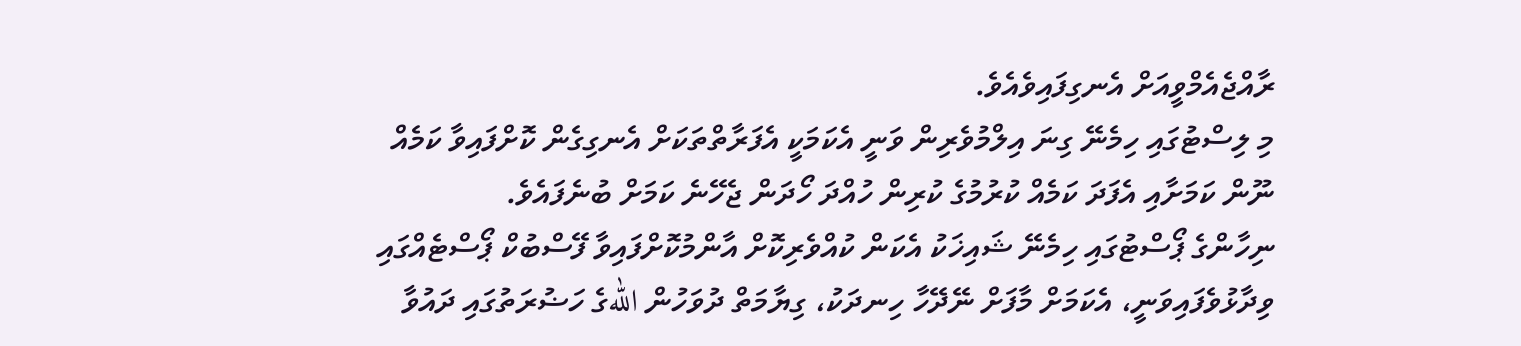ރާއްޖެއެމްވީއަށް އެނގިފައިވެއެވެ.
މި ލިސްޓުގައި ހިމެނޭ ގިނަ އިލްމުވެރިން ވަނީ އެކަމަކީ އެފަރާތްތަކަށް އެނގިގެން ކޮށްފައިވާ ކަމެއް ނޫން ކަމަށާއި އެފަދަ ކަމެއް ކުރުމުގެ ކުރިން ހުއްދަ ހޯދަން ޖެހޭނެ ކަމަށް ބުނެފައެވެ.
ނިހާންގެ ޕޯސްޓުގައި ހިމެނޭ ޝައިޚަކު އެކަން ކުއްވެރިކޮށް އާންމުކޮށްފައިވާ ފޭސްބުކް ޕޯސްޓެއްގައި ވިދާޅުވެފައިވަނީ، އެކަމަށް މާފަށް ނޭދޭހާ ހިނދަކު، ގިޔާމަތް ދުވަހުން اللهގެ ހަޟުރަތުގައި ދައުވާ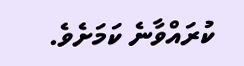ކުރައްވާނެ ކަމަށެވެ.